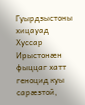Гуырдзыстоны хицауад Хуссар Ирыстонæн фыццаг хатт геноцид куы сарæзтой,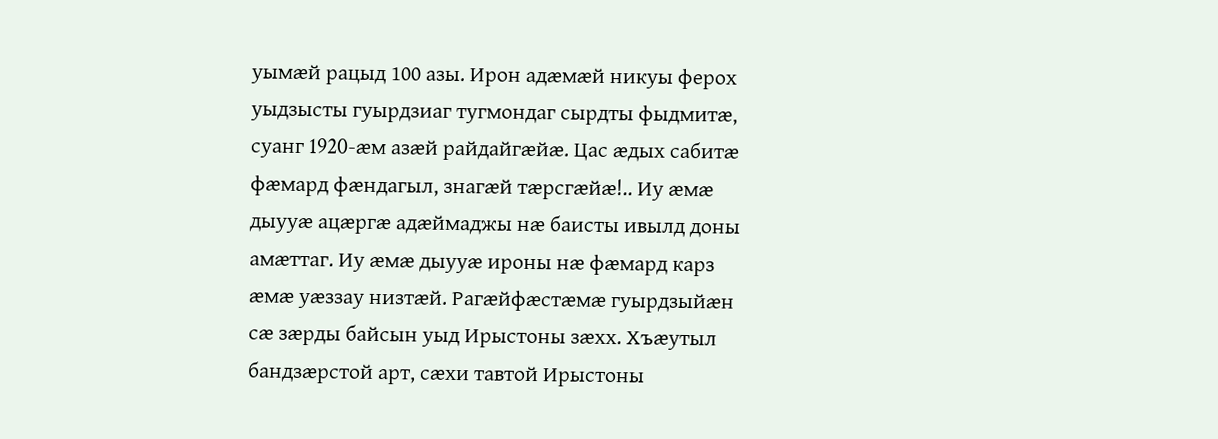уымæй рацыд 100 азы. Ирон адæмæй никуы ферох уыдзысты гуырдзиаг тугмондаг сырдты фыдмитæ, суанг 1920-æм азæй райдайгæйæ. Цас æдых сабитæ фæмард фæндагыл, знагæй тæрсгæйæ!.. Иу æмæ дыууæ ацæргæ адæймаджы нæ баисты ивылд доны амæттаг. Иу æмæ дыууæ ироны нæ фæмард карз æмæ уæззау низтæй. Рагæйфæстæмæ гуырдзыйæн сæ зæрды байсын уыд Ирыстоны зæхх. Хъæутыл бандзæрстой арт, сæхи тавтой Ирыстоны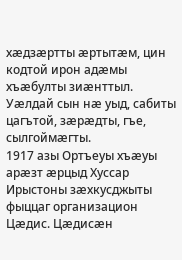хæдзæртты æртытæм, цин кодтой ирон адæмы хъæбулты зиæнттыл. Уæлдай сын нæ уыд, сабиты цагътой, зæрæдты, гъе, сылгоймæгты.
1917 азы Ортъеуы хъæуы арæзт æрцыд Хуссар Ирыстоны зæхкусджыты фыццаг организацион Цæдис. Цæдисæн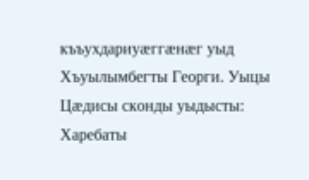къъухдариуæггæнæг уыд Хъуылымбегты Георги. Уыцы Цæдисы сконды уыдысты: Харебаты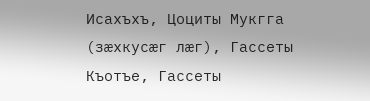Исахъхъ, Цоциты Мукгга (зæхкусæг лæг), Гассеты Къотъе, Гассеты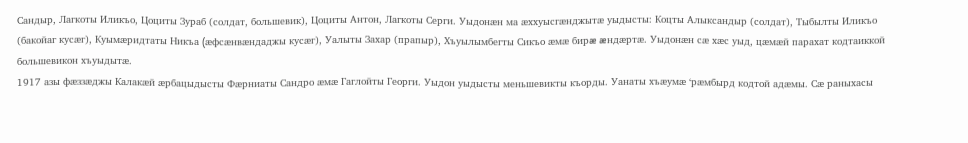Сандыр, Лагкоты Иликъо, Цоциты Зураб (солдат, большевик), Цоциты Антон, Лагкоты Серги. Уыдонæн ма æххуысгæнджытæ уыдысты: Коцты Алыксандыр (солдат), Тыбылты Иликъо (бакойаг кусæг), Куымæридтаты Никъа (æфсæнвæндаджы кусæг), Уалыты Захар (прапыр), Хъуылымбегты Сикъо æмæ бирæ æндæртæ. Уыдонæн сæ хæс уыд, цæмæй парахат кодтаиккой большевикон хъуыдытæ.
1917 азы фæззæджы Калакæй æрбацыдысты Фæрниаты Сандро æмæ Гаглойты Георги. Уыдон уыдысты меньшевикты къорды. Уанаты хъæумæ ‘рæмбырд кодтой адæмы. Сæ раныхасы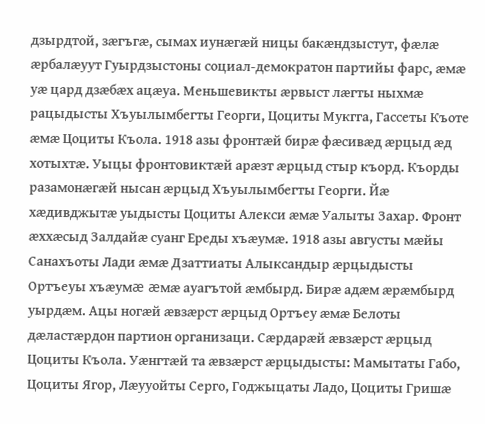дзырдтой, зæгъгæ, сымах иунæгæй ницы бакæндзыстут, фæлæ æрбалæуут Гуырдзыстоны социал-демократон партийы фарс, æмæ уæ цард дзæбæх ацæуа. Меньшевикты æрвыст лæгты ныхмæ рацыдысты Хъуылымбегты Георги, Цоциты Мукгга, Гассеты Къоте æмæ Цоциты Къола. 1918 азы фронтæй бирæ фæсивæд æрцыд æд хотыхтæ. Уыцы фронтовиктæй арæзт æрцыд стыр къорд. Къорды разамонæгæй нысан æрцыд Хъуылымбегты Георги. Йæ хæдивджытæ уыдысты Цоциты Алекси æмæ Уалыты Захар. Фронт æххæсыд Залдайæ суанг Ереды хъæумæ. 1918 азы августы мæйы Санахъоты Лади æмæ Дзаттиаты Алыксандыр æрцыдысты Ортъеуы хъæумæ æмæ ауагътой æмбырд. Бирæ адæм æрæмбырд уырдæм. Ацы ногæй æвзæрст æрцыд Ортъеу æмæ Белоты дæластæрдон партион организаци. Сæрдарæй æвзæрст æрцыд Цоциты Къола. Уæнгтæй та æвзæрст æрцыдысты: Мамытаты Габо, Цоциты Ягор, Лæууойты Серго, Годжыцаты Ладо, Цоциты Гришæ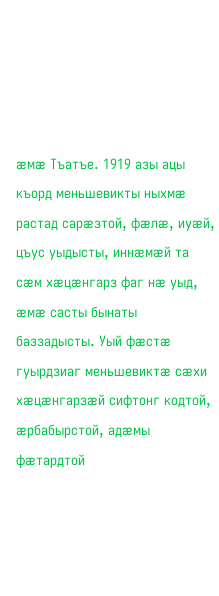æмæ Тъатъе. 1919 азы ацы къорд меньшевикты ныхмæ растад сарæзтой, фæлæ, иуæй, цъус уыдысты, иннæмæй та сæм хæцæнгарз фаг нæ уыд, æмæ састы бынаты баззадысты. Уый фæстæ гуырдзиаг меньшевиктæ сæхи хæцæнгарзæй сифтонг кодтой, æрбабырстой, адæмы фæтардтой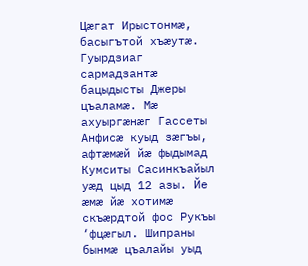Цæгат Ирыстонмæ, басыгътой хъæутæ.
Гуырдзиаг сармадзантæ бацыдысты Джеры цъаламæ. Мæ ахуыргæнæг Гассеты Анфисæ куыд зæгъы, афтæмæй йæ фыдымад Кумситы Сасинкъайыл уæд цыд 12 азы. Йе æмæ йæ хотимæ скъæрдтой фос Рукъы ‘фцæгыл. Шипраны бынмæ цъалайы уыд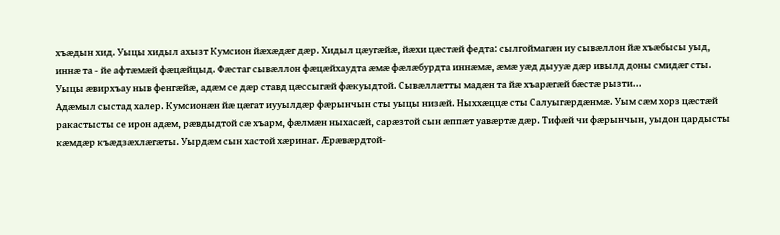хъæдын хид. Уыцы хидыл ахызт Кумсион йæхæдæг дæр. Хидыл цæугæйæ, йæхи цæстæй федта: сылгоймагæн иу сывæллон йæ хъæбысы уыд, иннæ та - йе афтæмæй фæцæйцыд. Фæстаг сывæллон фæцæйхаудта æмæ фæлæбурдта иннæмæ, æмæ уæд дыууæ дæр ивылд доны смидæг сты. Уыцы æвирхъау ныв фенгæйæ, адæм се дæр ставд цæссыгæй фæкуыдтой. Сывæллæтты мадæн та йæ хъарæгæй бæстæ рызти...
Адæмыл сыстад халер. Кумсионæн йæ цæгат иууылдæр фæрынчын сты уыцы низæй. Ныххæццæ сты Салуыгæрдæнмæ. Уым сæм хорз цæстæй ракастысты се ирон адæм, рæвдыдтой сæ хъарм, фæлмæн ныхасæй, сарæзтой сын æппæт уавæртæ дæр. Тифæй чи фæрынчын, уыдон цардысты кæмдæр къæдзæхлæгæты. Уырдæм сын хастой хæринаг. Æрæвæрдтой-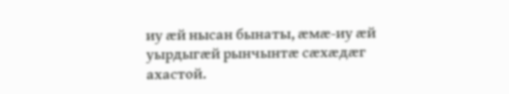иу æй нысан бынаты, æмæ-иу æй уырдыгæй рынчынтæ сæхæдæг ахастой.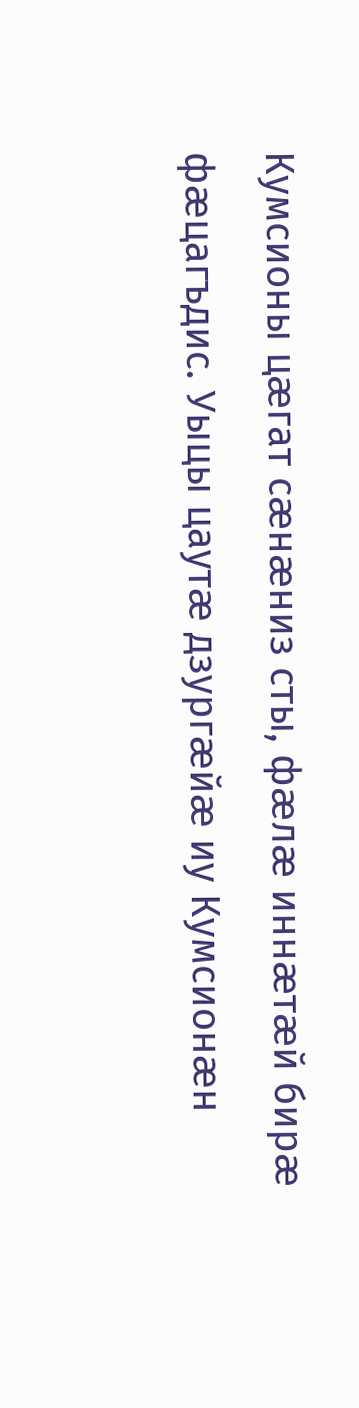Кумсионы цæгат сæнæниз сты, фæлæ иннæтæй бирæ фæцагъдис. Уыцы цаутæ дзургæйæ иу Кумсионæн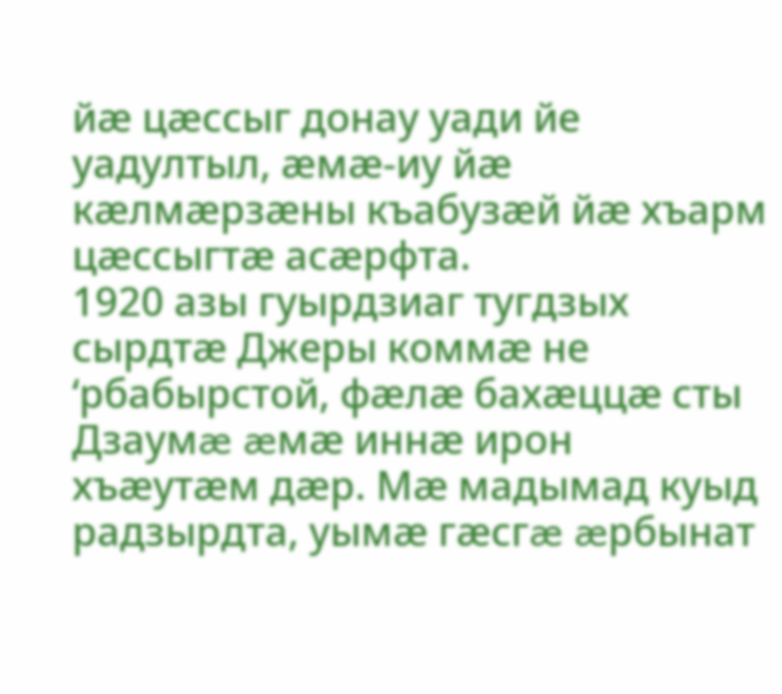йæ цæссыг донау уади йе уадултыл, æмæ-иу йæ кæлмæрзæны къабузæй йæ хъарм цæссыгтæ асæрфта.
1920 азы гуырдзиаг тугдзых сырдтæ Джеры коммæ не ‘рбабырстой, фæлæ бахæццæ сты Дзаумæ æмæ иннæ ирон хъæутæм дæр. Мæ мадымад куыд радзырдта, уымæ гæсгæ æрбынат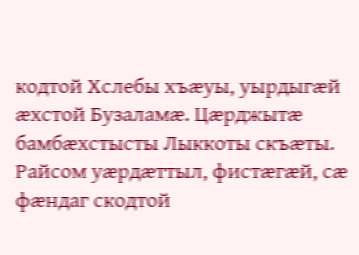кодтой Хслебы хъæуы, уырдыгæй æхстой Бузаламæ. Цæрджытæ бамбæхстысты Лыккоты скъæты. Райсом уæрдæттыл, фистæгæй, сæ фæндаг скодтой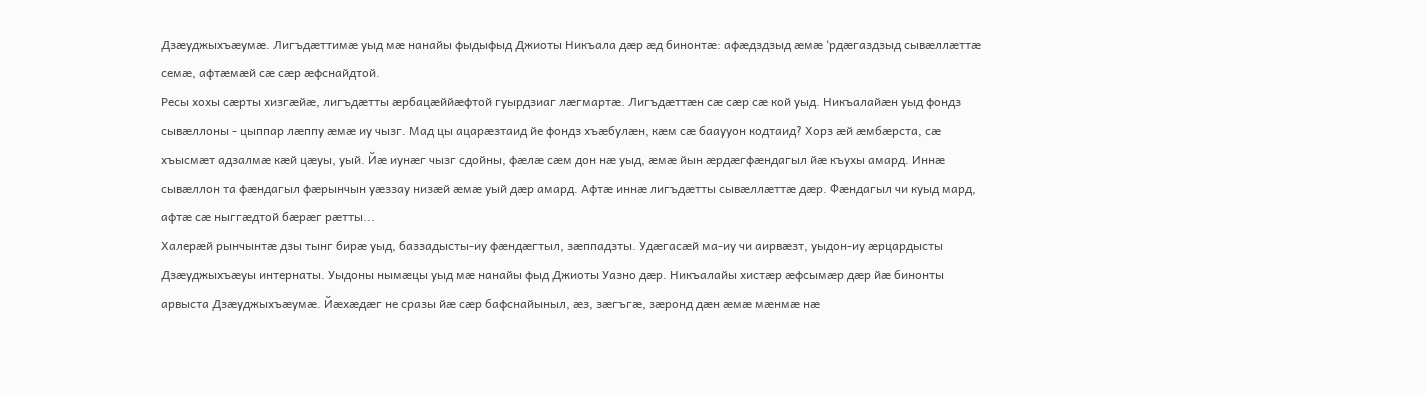Дзæуджыхъæумæ. Лигъдæттимæ уыд мæ нанайы фыдыфыд Джиоты Никъала дæр æд бинонтæ: афæдздзыд æмæ ‘рдæгаздзыд сывæллæттæ семæ, афтæмæй сæ сæр æфснайдтой.
Ресы хохы сæрты хизгæйæ, лигъдæтты æрбацæййæфтой гуырдзиаг лæгмартæ. Лигъдæттæн сæ сæр сæ кой уыд. Никъалайæн уыд фондз сывæллоны - цыппар лæппу æмæ иу чызг. Мад цы ацарæзтаид йе фондз хъæбулæн, кæм сæ бааууон кодтаид? Хорз æй æмбæрста, сæ хъысмæт адзалмæ кæй цæуы, уый. Йæ иунæг чызг сдойны, фæлæ сæм дон нæ уыд, æмæ йын æрдæгфæндагыл йæ къухы амард. Иннæ сывæллон та фæндагыл фæрынчын уæззау низæй æмæ уый дæр амард. Афтæ иннæ лигъдæтты сывæллæттæ дæр. Фæндагыл чи куыд мард, афтæ сæ ныггæдтой бæрæг рæтты...
Халерæй рынчынтæ дзы тынг бирæ уыд, баззадысты-иу фæндæгтыл, зæппадзты. Удæгасæй ма-иу чи аирвæзт, уыдон-иу æрцардысты Дзæуджыхъæуы интернаты. Уыдоны нымæцы уыд мæ нанайы фыд Джиоты Уазно дæр. Никъалайы хистæр æфсымæр дæр йæ бинонты арвыста Дзæуджыхъæумæ. Йæхæдæг не сразы йæ сæр бафснайыныл, æз, зæгъгæ, зæронд дæн æмæ мæнмæ нæ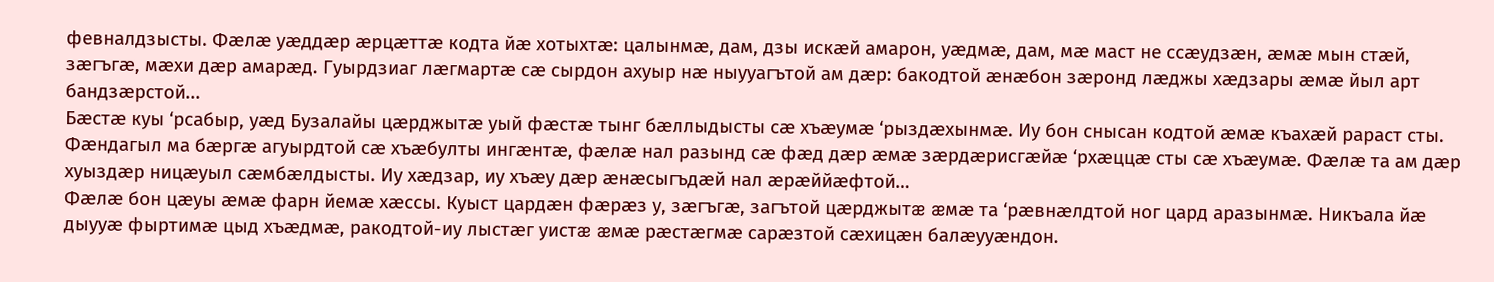февналдзысты. Фæлæ уæддæр æрцæттæ кодта йæ хотыхтæ: цалынмæ, дам, дзы искæй амарон, уæдмæ, дам, мæ маст не ссæудзæн, æмæ мын стæй, зæгъгæ, мæхи дæр амарæд. Гуырдзиаг лæгмартæ сæ сырдон ахуыр нæ ныууагътой ам дæр: бакодтой æнæбон зæронд лæджы хæдзары æмæ йыл арт бандзæрстой...
Бæстæ куы ‘рсабыр, уæд Бузалайы цæрджытæ уый фæстæ тынг бæллыдысты сæ хъæумæ ‘рыздæхынмæ. Иу бон снысан кодтой æмæ къахæй рараст сты. Фæндагыл ма бæргæ агуырдтой сæ хъæбулты ингæнтæ, фæлæ нал разынд сæ фæд дæр æмæ зæрдæрисгæйæ ‘рхæццæ сты сæ хъæумæ. Фæлæ та ам дæр хуыздæр ницæуыл сæмбæлдысты. Иу хæдзар, иу хъæу дæр æнæсыгъдæй нал æрæййæфтой…
Фæлæ бон цæуы æмæ фарн йемæ хæссы. Куыст цардæн фæрæз у, зæгъгæ, загътой цæрджытæ æмæ та ‘рæвнæлдтой ног цард аразынмæ. Никъала йæ дыууæ фыртимæ цыд хъæдмæ, ракодтой-иу лыстæг уистæ æмæ рæстæгмæ сарæзтой сæхицæн балæууæндон.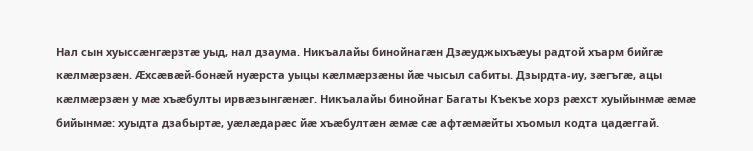Нал сын хуыссæнгæрзтæ уыд, нал дзаума. Никъалайы бинойнагæн Дзæуджыхъæуы радтой хъарм бийгæ кæлмæрзæн. Ӕхсæвæй-бонæй нуæрста уыцы кæлмæрзæны йæ чысыл сабиты. Дзырдта-иу, зæгъгæ, ацы кæлмæрзæн у мæ хъæбулты ирвæзынгæнæг. Никъалайы бинойнаг Багаты Къекъе хорз рæхст хуыйынмæ æмæ бийынмæ: хуыдта дзабыртæ, уæлæдарæс йæ хъæбултæн æмæ сæ афтæмæйты хъомыл кодта цадæггай.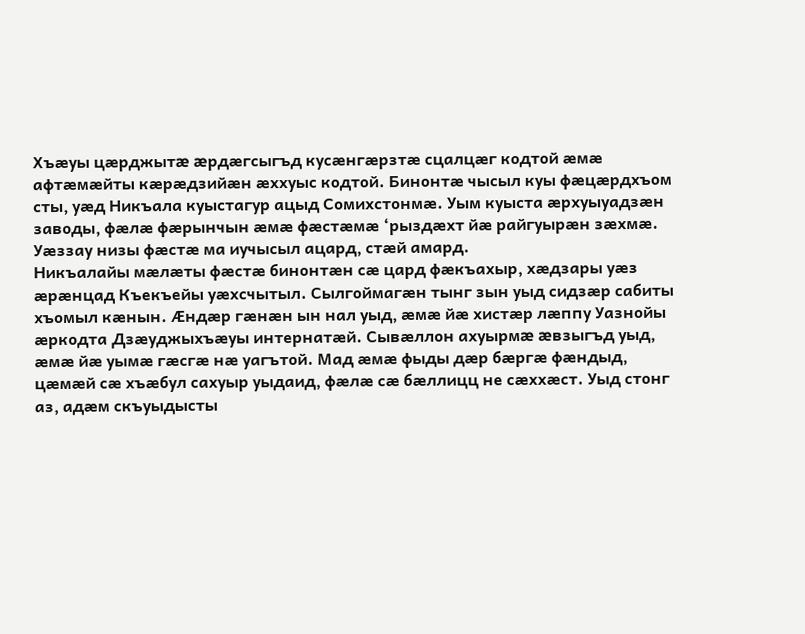Хъæуы цæрджытæ æрдæгсыгъд кусæнгæрзтæ сцалцæг кодтой æмæ афтæмæйты кæрæдзийæн æххуыс кодтой. Бинонтæ чысыл куы фæцæрдхъом сты, уæд Никъала куыстагур ацыд Сомихстонмæ. Уым куыста æрхуыуадзæн заводы, фæлæ фæрынчын æмæ фæстæмæ ‘рыздæхт йæ райгуырæн зæхмæ. Уæззау низы фæстæ ма иучысыл ацард, стæй амард.
Никъалайы мæлæты фæстæ бинонтæн сæ цард фæкъахыр, хæдзары уæз æрæнцад Къекъейы уæхсчытыл. Сылгоймагæн тынг зын уыд сидзæр сабиты хъомыл кæнын. Ӕндæр гæнæн ын нал уыд, æмæ йæ хистæр лæппу Уазнойы æркодта Дзæуджыхъæуы интернатæй. Сывæллон ахуырмæ æвзыгъд уыд, æмæ йæ уымæ гæсгæ нæ уагътой. Мад æмæ фыды дæр бæргæ фæндыд, цæмæй сæ хъæбул сахуыр уыдаид, фæлæ сæ бæллицц не сæххæст. Уыд стонг аз, адæм скъуыдысты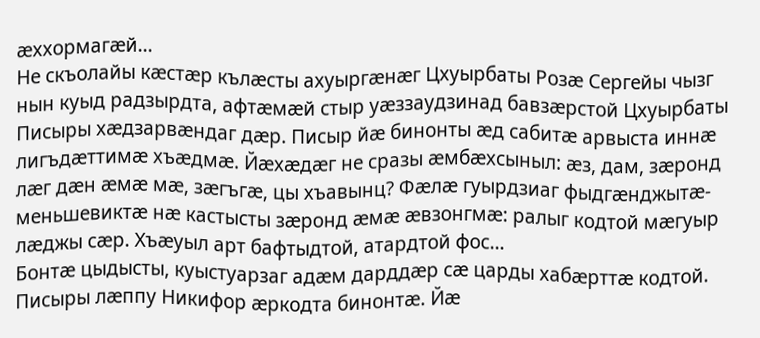æххормагæй...
Не скъолайы кæстæр кълæсты ахуыргæнæг Цхуырбаты Розæ Сергейы чызг нын куыд радзырдта, афтæмæй стыр уæззаудзинад бавзæрстой Цхуырбаты Писыры хæдзарвæндаг дæр. Писыр йæ бинонты æд сабитæ арвыста иннæ лигъдæттимæ хъæдмæ. Йæхæдæг не сразы æмбæхсыныл: æз, дам, зæронд лæг дæн æмæ мæ, зæгъгæ, цы хъавынц? Фæлæ гуырдзиаг фыдгæнджытæ-меньшевиктæ нæ кастысты зæронд æмæ æвзонгмæ: ралыг кодтой мæгуыр лæджы сæр. Хъæуыл арт бафтыдтой, атардтой фос…
Бонтæ цыдысты, куыстуарзаг адæм дарддæр сæ царды хабæрттæ кодтой. Писыры лæппу Никифор æркодта бинонтæ. Йæ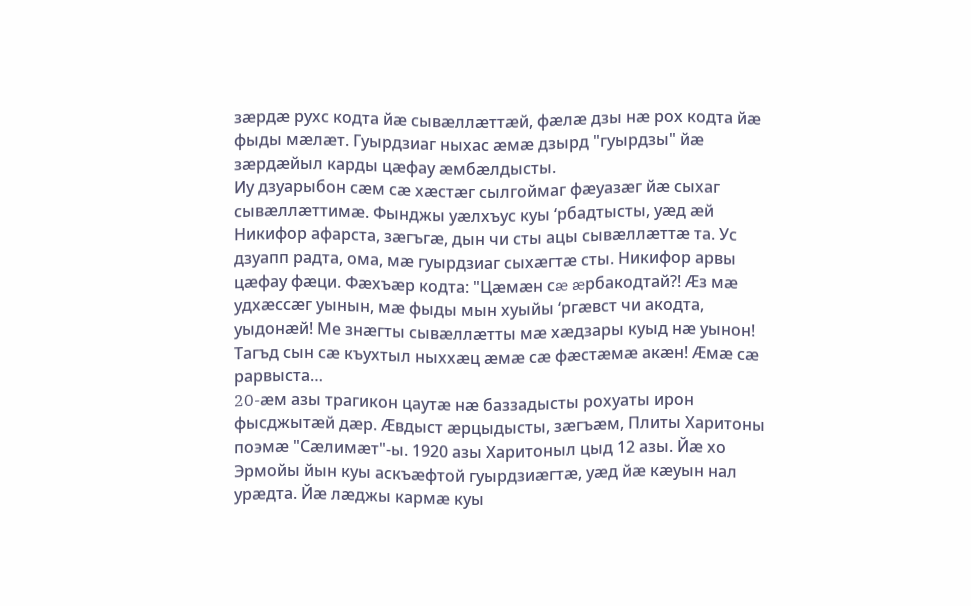зæрдæ рухс кодта йæ сывæллæттæй, фæлæ дзы нæ рох кодта йæ фыды мæлæт. Гуырдзиаг ныхас æмæ дзырд "гуырдзы" йæ зæрдæйыл карды цæфау æмбæлдысты.
Иу дзуарыбон сæм сæ хæстæг сылгоймаг фæуазæг йæ сыхаг сывæллæттимæ. Фынджы уæлхъус куы ‘рбадтысты, уæд æй Никифор афарста, зæгъгæ, дын чи сты ацы сывæллæттæ та. Ус дзуапп радта, ома, мæ гуырдзиаг сыхæгтæ сты. Никифор арвы цæфау фæци. Фæхъæр кодта: "Цæмæн сæ æрбакодтай?! Ӕз мæ удхæссæг уынын, мæ фыды мын хуыйы ‘ргæвст чи акодта, уыдонæй! Ме знæгты сывæллæтты мæ хæдзары куыд нæ уынон! Тагъд сын сæ къухтыл ныххæц æмæ сæ фæстæмæ акæн! Æмæ сæ рарвыста…
20-æм азы трагикон цаутæ нæ баззадысты рохуаты ирон фысджытæй дæр. Æвдыст æрцыдысты, зæгъæм, Плиты Харитоны поэмæ "Сæлимæт"-ы. 1920 азы Харитоныл цыд 12 азы. Йæ хо Эрмойы йын куы аскъæфтой гуырдзиæгтæ, уæд йæ кæуын нал урæдта. Йæ лæджы кармæ куы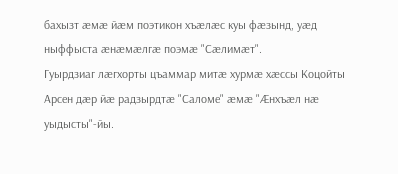бахызт æмæ йæм поэтикон хъæлæс куы фæзынд, уæд ныффыста æнæмæлгæ поэмæ "Сæлимæт".
Гуырдзиаг лæгхорты цъаммар митæ хурмæ хæссы Коцойты Арсен дæр йæ радзырдтæ "Саломе" æмæ "Ӕнхъæл нæ уыдысты"-йы.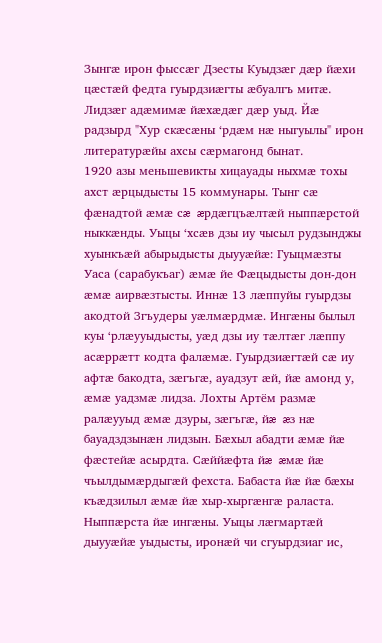Зынгæ ирон фыссæг Дзесты Куыдзæг дæр йæхи цæстæй федта гуырдзиæгты æбуалгъ митæ. Лидзæг адæмимæ йæхæдæг дæр уыд. Йæ радзырд "Хур скæсæны ‘рдæм нæ ныгуылы" ирон литературæйы ахсы сæрмагонд бынат.
1920 азы меньшевикты хицауады ныхмæ тохы ахст æрцыдысты 15 коммунары. Тынг сæ фæнадтой æмæ сæ æрдæгцъæлтæй ныппæрстой ныккæнды. Уыцы ‘хсæв дзы иу чысыл рудзынджы хуынкъæй абырыдысты дыууæйæ: Гуыцмæзты Уаса (сарабукъаг) æмæ йе Фæцыдысты дон-дон æмæ аирвæзтысты. Иннæ 13 лæппуйы гуырдзы акодтой Згъудеры уæлмæрдмæ. Ингæны былыл куы ‘рлæууыдысты, уæд дзы иу тæлтæг лæппу асæррæтт кодта фалæмæ. Гуырдзиæгтæй сæ иу афтæ бакодта, зæгъгæ, ауадзут æй, йæ амонд у, æмæ уадзмæ лидза. Лохты Артём размæ ралæууыд æмæ дзуры, зæгъгæ, йæ æз нæ бауадздзынæн лидзын. Бæхыл абадти æмæ йæ фæстейæ асырдта. Сæййæфта йæ æмæ йæ чъылдымæрдыгæй фехста. Бабаста йæ йæ бæхы къæдзилыл æмæ йæ хыр-хыргæнгæ раласта. Ныппæрста йæ ингæны. Уыцы лæгмартæй дыууæйæ уыдысты, иронæй чи сгуырдзиаг ис,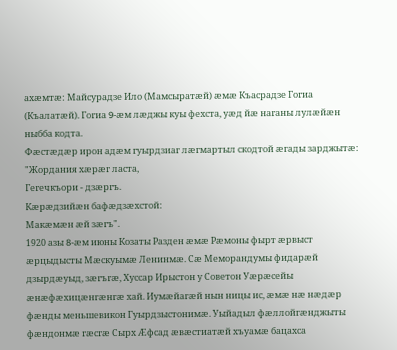ахæмтæ: Майсурадзе Ило (Мамсыратæй) æмæ Къасрадзе Гогиа (Къалатæй). Гогиа 9-æм лæджы куы фехста, уæд йæ наганы лулæйæн ныбба кодта.
Фæстæдæр ирон адæм гуырдзиаг лæгмартыл скодтой æгады зарджытæ:
"Жордания хæрæг ласта,
Гегечкъори - дзæргъ.
Кæрæдзийæн бафæдзæхстой:
Макæмæн æй зæгъ".
1920 азы 8-æм июны Козаты Разден æмæ Рæмоны фырт æрвыст æрцыдысты Мæскуымæ Ленинмæ. Сæ Меморандумы фидарæй дзырдæуыд, зæгъгæ, Хуссар Ирыстон у Советон Уæрæсейы æнæфæхицæнгæнгæ хай. Иумæйагæй нын ницы ис, æмæ нæ нæдæр фæнды меньшевикон Гуырдзыстонимæ. Уыйадыл фæллойгæнджыты фæндонмæ гæсгæ Сырх Ӕфсад æвæстиатæй хъуамæ бацахса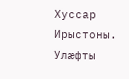Хуссар Ирыстоны. Улæфты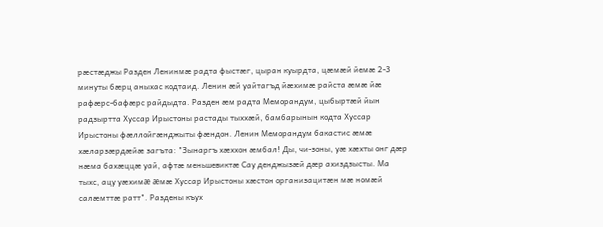рæстæджы Разден Ленинмæ радта фыстæг, цыран куырдта, цæмæй йемæ 2-3 минуты бæрц аныхас кодтаид. Ленин æй уайтагъд йæхимæ райста æмæ йæ рафæрс-бафæрс райдыдта. Разден æм радта Меморандум, цыбыртæй йын радзыртта Хуссар Ирыстоны растады тыххæй, бамбарынын кодта Хуссар Ирыстоны фæллойгæнджыты фæндон. Ленин Меморандум бакастис æмæ хæларзæрдæйæ загъта: "Зынаргъ хæххон æмбал! Ды, чи-зоны, уæ хæхты онг дæр нæма бахæццæ уай, афтæ меньшевиктæ Сау денджызæй дæр ахиздзысты. Ма тыхс, ацу уæхимæ æмæ Хуссар Ирыстоны хæстон организацитæн мæ номæй салæмттæ ратт". Раздены къух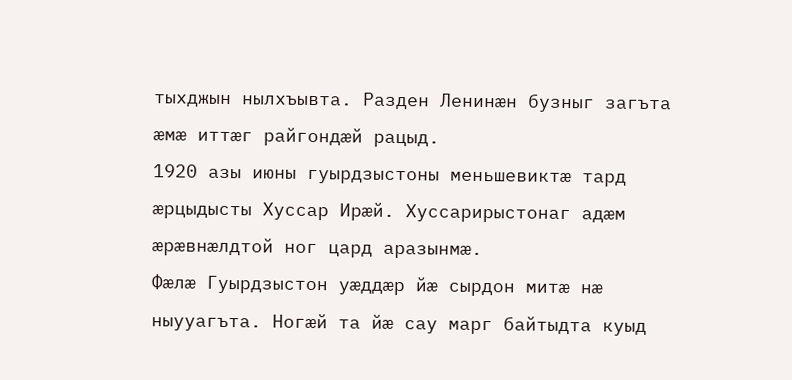тыхджын нылхъывта. Разден Ленинæн бузныг загъта æмæ иттæг райгондæй рацыд.
1920 азы июны гуырдзыстоны меньшевиктæ тард æрцыдысты Хуссар Ирæй. Хуссарирыстонаг адæм æрæвнæлдтой ног цард аразынмæ.
Фæлæ Гуырдзыстон уæддæр йæ сырдон митæ нæ ныууагъта. Ногæй та йæ сау марг байтыдта куыд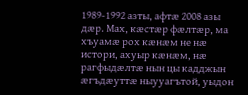1989-1992 азты, афтæ 2008 азы дæр. Мах, кæстæр фæлтæр, ма хъуамæ рох кæнæм не нæ истори, ахуыр кæнæм, нæ рагфыдæлтæ нын цы кадджын æгъдæуттæ ныууагътой, уыдон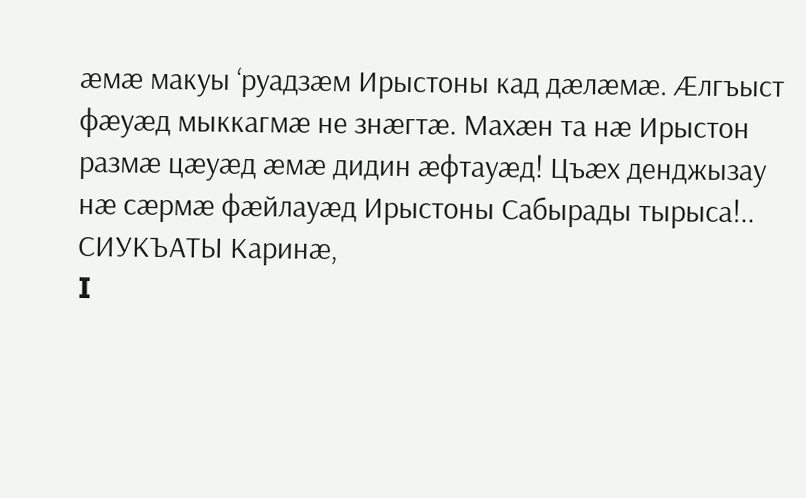æмæ макуы ‘руадзæм Ирыстоны кад дæлæмæ. Ӕлгъыст фæуæд мыккагмæ не знæгтæ. Махæн та нæ Ирыстон размæ цæуæд æмæ дидин æфтауæд! Цъæх денджызау нæ сæрмæ фæйлауæд Ирыстоны Сабырады тырыса!..
СИУКЪАТЫ Каринæ,
I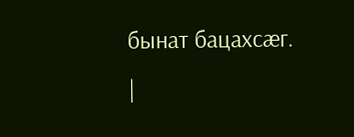бынат бацахсæг.
|